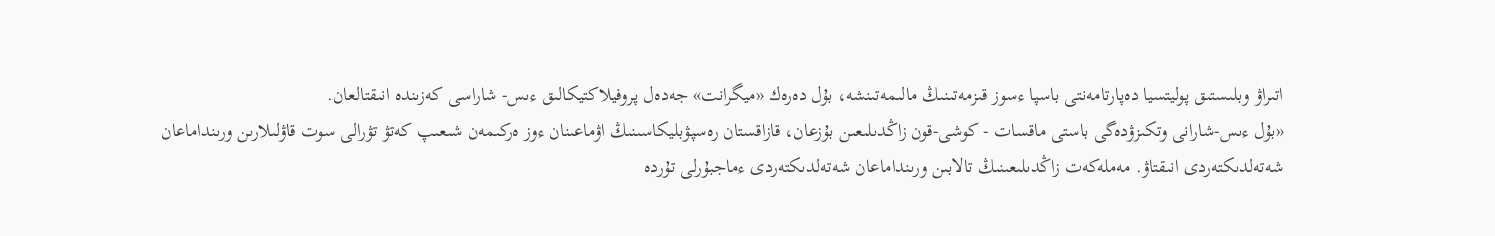اتىراۋ وبلىستىق پوليتسيا دەپارتامەنتى باسپا ءسوز قىزمەتىنىڭ مالىمەتىنشە، بۇل دەرەك «ميگرانت» جەدەل پروفيلاكتيكالىق ءىس- شاراسى كەزىندە انىقتالعان.
«بۇل ءىس-شارانى وتكىزۋدەگى باستى ماقسات - كوشى-قون زاڭدىلىعىن بۇزعان، قازاقستان رەسپۋبليكاسىنىڭ اۋماعىنان ءوز ەركىمەن شىعىپ كەتۋ تۋرالى سوت قاۋلىلارىن ورىنداماعان شەتەلدىكتەردى انىقتاۋ. مەملەكەت زاڭدىلىعىنىڭ تالابىن ورىنداماعان شەتەلدىكتەردى ءماجبۇرلى تۇردە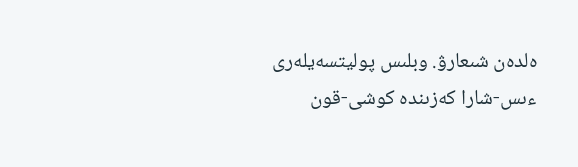ەلدەن شىعارۋ. وبلىس پوليتسەيلەرى ءىس-شارا كەزىندە كوشى-قون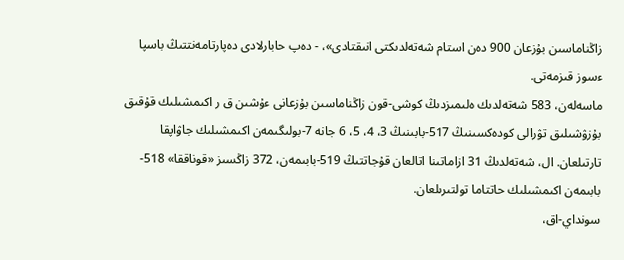زاڭناماسىن بۇزعان 900 دەن استام شەتەلدىكتى انىقتادى»، - دەپ حابارلادى دەپارتامەنتتىڭ باسپا ءسوز قىزمەتى.
ماسەلەن، 583 شەتەلدىك ەلىمىزدىڭ كوشى-قون زاڭناماسىن بۇزعانى ءۇشىن ق ر اكىمشىلىك قۇقىق بۇزۋشىلىق تۋرالى كودەكسىنىڭ 517-بابىنىڭ 3، 4، 5، 6 جانە 7-بولىگىمەن اكىمشىلىك جاۋاپقا تارتىلعان. ال، شەتەلدىڭ 31 ازاماتىنا اتالعان قۇجاتتىڭ 519-بابىمەن، 372 زاڭسىز «قوناققا» 518-بابىمەن اكىمشىلىك حاتتاما تولتىرىلعان.
سونداي-اق،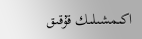اكىمشىلىك قۇقىق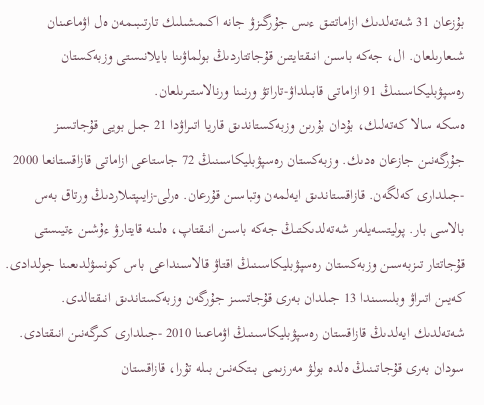بۇزعان 31 شەتەلدىك ازاماتتىق ءىس جۇرگىزۋ جانە اكىمشىلىك تارتىبىمەن ەل اۋماعىنان شىعارىلعان. ال، جەكە باسىن انىقتايتىن قۇجاتتاردىڭ بولماۋىنا بايلانىستى وزبەكستان رەسپۋبليكاسىنىڭ 91 ازاماتى قابىلداۋ-تاراتۋ ورنىنا ورنالاستىرىلعان.
ەسكە سالا كەتەلىك، بۇدان بۇرىن وزبەكستاندىق قاريا اتىراۋدا 21 جىل بويى قۇجاتسىز جۇرگەنىن جازعان ەدىك. وزبەكستان رەسپۋبليكاسىنىڭ 72 جاستاعى ازاماتى قازاقستانعا 2000 -جىلدارى كەلگەن. قازاقستاندىق ايەلمەن وتباسىن قۇرعان. ەرلى-زايىپتىلاردىڭ ورتاق بەس بالاسى بار. پوليتسەيلەر شەتەلدىكتىڭ جەكە باسىن انىقتاپ، ەلىنە قايتارۋ ءۇشىن ءتيىستى قۇجاتتار تىزبەسىن وزبەكستان رەسپۋبليكاسىنىڭ اقتاۋ قالاسىنداعى باس كونسۋلدىعىنا جولدادى.
كەيىن اتىراۋ وبلىسىندا 13 جىلدان بەرى قۇجاتسىز جۇرگەن وزبەكستاندىق انىقتالدى.
شەتەلدىك ايەلدىڭ قازاقستان رەسپۋبليكاسىنىڭ اۋماعىنا 2010 -جىلدارى كىرگەنىن انىقتادى. سودان بەرى قۇجاتىنىڭ ەلدە بولۋ مەرزىمى بىتكەنىن بىلە تۇرا، قازاقستان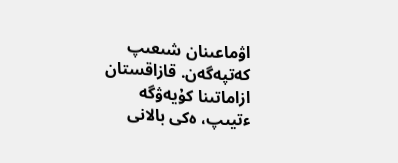اۋماعىنان شىعىپ كەتپەگەن. قازاقستان ازاماتىنا كۇيەۋگە ءتيىپ، ەكى بالانى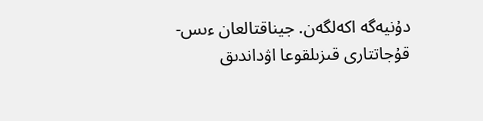دۇنيەگە اكەلگەن. جيناقتالعان ءىس- قۇجاتتارى قىزىلقوعا اۋداندىق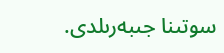سوتىنا جىبەرىلدى.